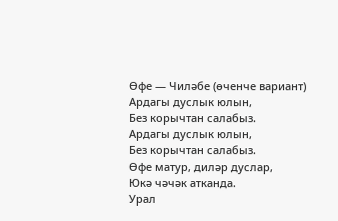Өфе — Чиләбе (өченче вариант)
Ардагы дуслык юлын,
Без корычтан салабыз.
Ардагы дуслык юлын,
Без корычтан салабыз.
Өфе матур, диләр дуслар,
Юкә чәчәк атканда.
Урал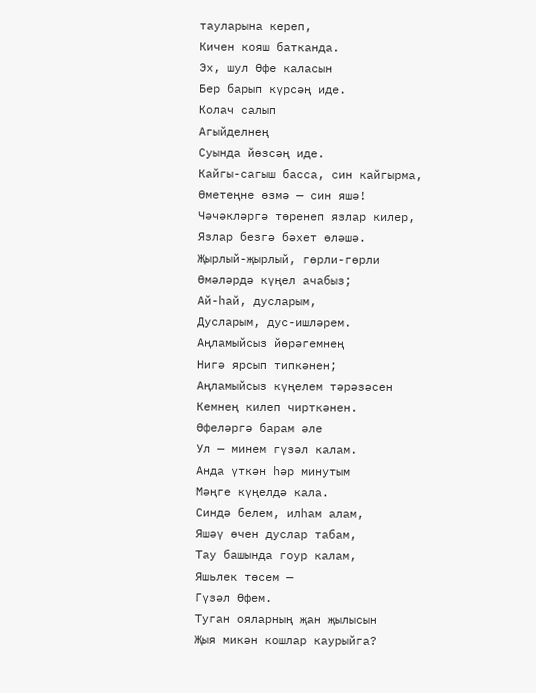тауларына кереп,
Кичен кояш батканда.
Эх, шул Өфе каласын
Бер барып күрсәң иде.
Колач салып
Агыйделнең
Суында йөзсәң иде.
Кайгы-сагыш басса, син кайгырма,
Өметеңне өзмә — син яшә!
Чәчәкләргә төренеп язлар килер,
Язлар безгә бәхет өләшә.
Җырлый-җырлый, гөрли-гөрли
Өмәләрдә күңел ачабыз;
Ай-һай, дусларым,
Дусларым, дус-ишләрем.
Аңламыйсыз йөрәгемнең
Нигә ярсып типкәнен;
Аңламыйсыз күңелем тәрәзәсен
Кемнең килеп чирткәнен.
Өфеләргә барам әле
Ул — минем гүзәл калам.
Анда үткән һәр минутым
Мәңге күңелдә кала.
Синдә белем, илһам алам,
Яшәү өчен дуслар табам,
Тау башында гоур калам,
Яшьлек төсем —
Гүзәл Өфем.
Туган ояларның җан җылысын
Җыя микән кошлар каурыйга?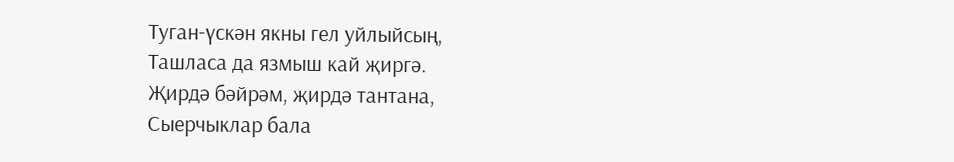Туган-үскән якны гел уйлыйсың,
Ташласа да язмыш кай җиргә.
Җирдә бәйрәм, җирдә тантана,
Сыерчыклар бала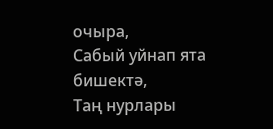очыра,
Сабый уйнап ята бишектә,
Таң нурлары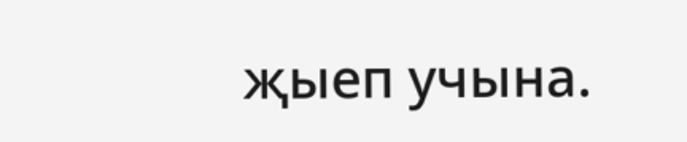җыеп учына.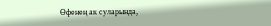Өфенең ак суларында,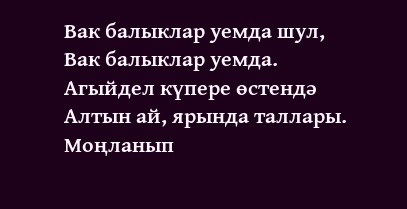Вак балыклар уемда шул,
Вак балыклар уемда.
Агыйдел күпере өстендә
Алтын ай, ярында таллары.
Моңланып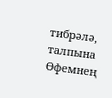тибрәлә, талпына
Өфемнең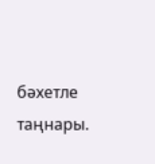бәхетле таңнары.